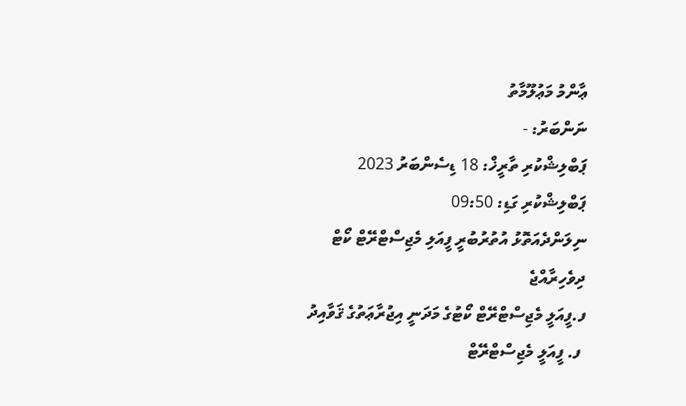ޢާންމު މަޢުލޫމާތު
ނަންބަރު: -
ޕަބްލިޝްކުރި ތާރީޚް: 18 ޑިސެންބަރު 2023
ޕަބްލިޝްކުރި ގަޑި: 09:50
ނިލަންދެއަތޮޅު އުތުރުބުރީ ފީއަލި މެޖިސްޓްރޭޓް ކޯޓް
ދިވެހިރާއްޖެ
ފ.ފީއަލީ މެޖިސްޓްރޭޓް ކޯޓުގެ މަދަނީ އިޖުރާޢަތުގެ ޤަވާއިދު
 ފ. ފީއަލީ މެޖިސްޓްރޭޓް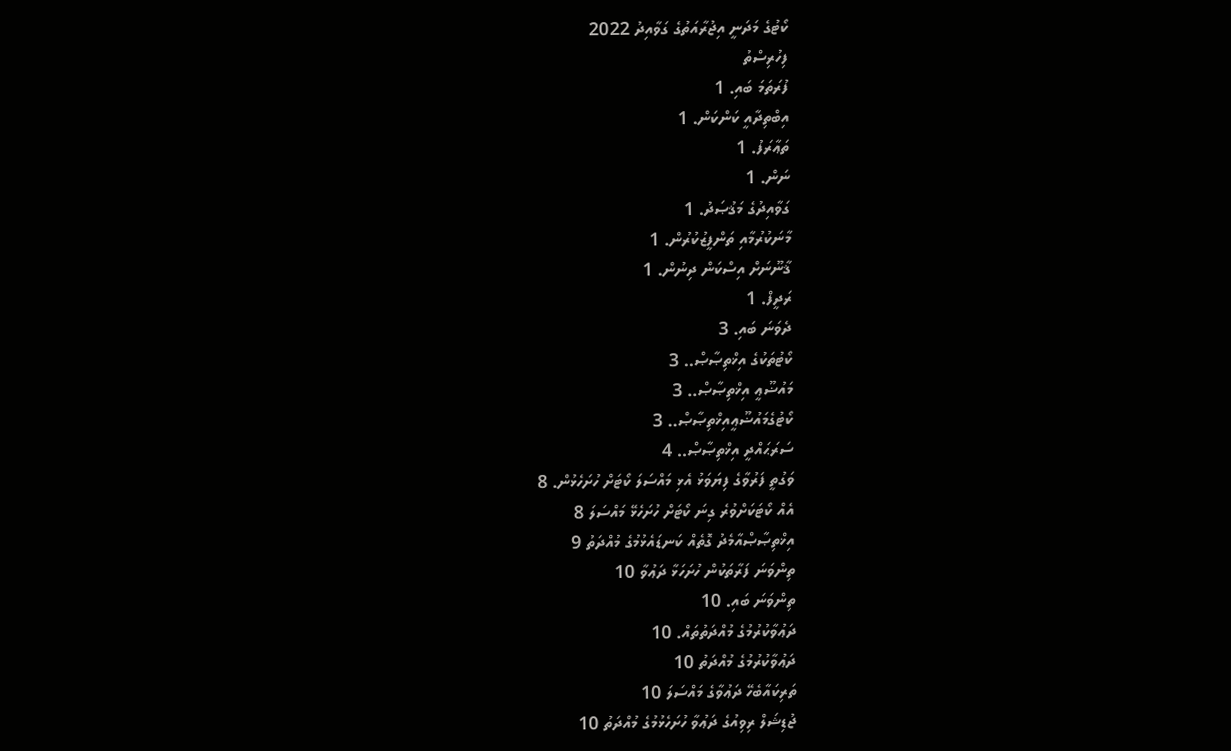ކޯޓުގެ މަދަނީ އިޖުރާއަތުގެ ގަވާއިދު 2022
ފިހުރިސްތު
ފުރަތަމަ ބައި. 1
އިބްތިދާއީ ކަންކަން. 1
ތަޢާރަފު. 1
ނަން. 1
ގަވާއިދުގެ މަޤުޞަދު. 1
މާނަކުރުމާއި ތަންފީޒުކުރުން. 1
ޤާނޫނަށް އިސްކަން ދިނުން. 1
ރަދީފް. 1
ދެވަނަ ބައި. 3
ކޯޓުތަކުގެ އިޚްތިޞާޞް.. 3
މައުޟޫޢީ އިޚްތިޞާޞް.. 3
ކޯޓުގެމައުޟޫޢީއިޚްތިޞާޞް.. 3
ސަރަޙައްދީ އިޚްތިޞާޞް.. 4
ވަގުތީ ފަރުވާގެ ފިޔަވަޅު އެޅި މައްސަލަ ކޯޓަށް ހުށަހެޅުން. 8
އެއް ކޯޓަކަށްވުރެ ގިނަ ކޯޓަށް ހުށަހެޅޭ މައްސަލަ 8
އިޚްތިޞާޞްއާމެދު ގޮތެއް ކަނޑައެޅުމުގެ މުއްދަތު 9
ތިންވަނަ ފަރާތަކުން ހުށަހަޅާ ދަޢުވާ 10
ތިންވަނަ ބައި. 10
ދަޢުވާކުރުމުގެ މުއްދަތުތައް. 10
ދަޢުވާކުރުމުގެ މުއްދަތު 10
ތަރިކައާބެހޭ ދަޢުވާގެ މައްސަލަ 10
ޖުޑިޝަލް ރިވިއުގެ ދަޢުވާ ހުށަހެޅުމުގެ މުއްދަތު 10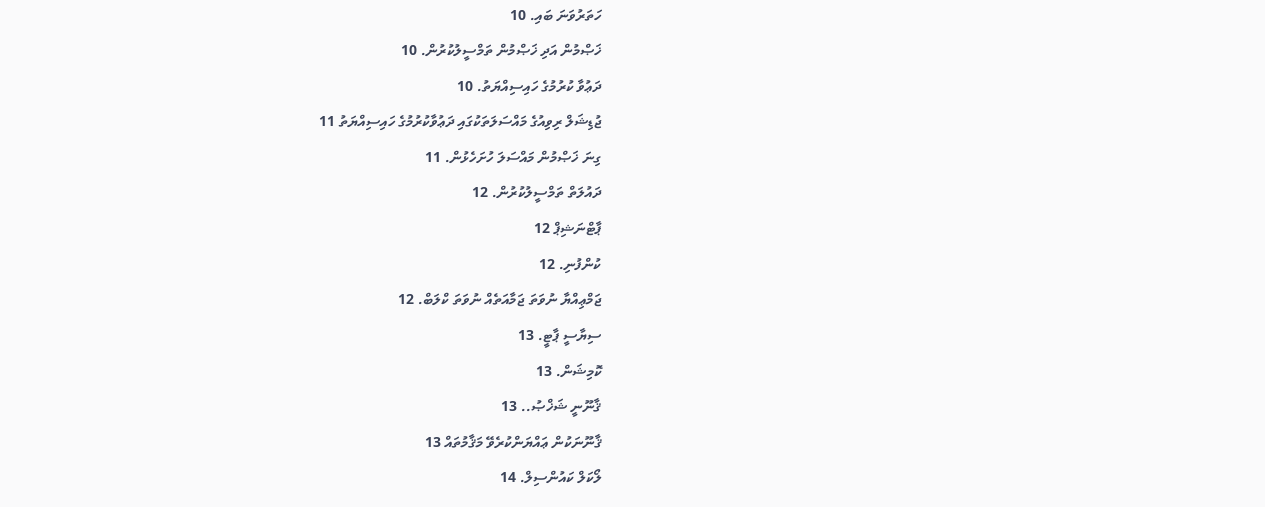ހަތަރުވަނަ ބައި. 10
ޚަޞްމުން އަދި ޚަޞްމުން ތަމްސީލުކުރުން. 10
ދަޢުވާ ކުރުމުގެ ހައިސިއްޔަތު. 10
ޖުޑިޝަލް ރިވިއުގެ މައްސަލަތަކުގައި ދަޢުވާކުރުމުގެ ހައިސިއްޔަތު 11
ގިނަ ޚަޞްމުން މައްސަލަ ހުށަހެޅުން. 11
ދައުލަތް ތަމްސީލުކުރުން. 12
ޕާޓްނަޝިޕް 12
ކުންފުނި. 12
ޖަމްޢިއްޔާ ނުވަތަ ޖަމާއަތެއް ނުވަތަ ކްލަބް. 12
ސިޔާސީ ޕާޓީ. 13
ކޮމިޝަން. 13
ޤާނޫނީ ޝަޚްޞު.. 13
ޤާނޫނަކުން ޢައްޔަންކުރެވޭ މަޤާމުތައް 13
ލޯކަލް ކައުންސިލް. 14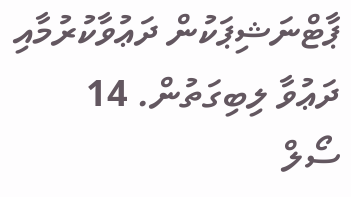ޕާޓްނަޝިޕަކުން ދަޢުވާކުރުމާއި ދަޢުވާ ލިބިގަތުން. 14
ސޯލް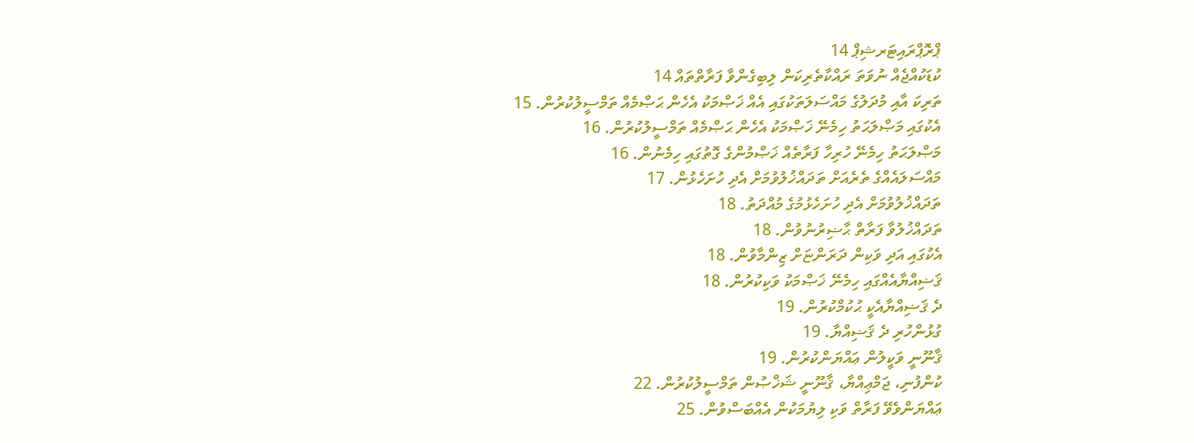ޕްރޮޕްރައިޓަރޝިޕް 14
ކުޑަކުއްޖެއް ނުވަތަ ރައްކާތެރިކަން ލިބިގެންވާ ފަރާތްތައް 14
ތަރިކަ އާއި މުދަލުގެ މައްސަލަތަކުގައި އެއް ޚަޞްމަކު އެހެން ޙަޞްމެއް ތަމްސީލުކުރުން. 15
އެކުގައި މަޞްލަޙަތު ހިމެނޭ ޚަޞްމަކު އެހެން ޙަޞްމެއް ތަމްސީލުކުރުން. 16
މަޞްލަޙަތު ހިމެނޭ ހުރިހާ ފަރާތެއް ޚަޞްމުންގެ ގޮތުގައި ހިމެނުން. 16
މައްސަލައެއްގެ ތެރެއަށް ތަދައްޚުލުވުމަށް އެދި ހުށަހެޅުން. 17
ތަދައްޚުލުވުމަށް އެދި ހުށަހެޅުމުގެ މުއްދަތު. 18
ތަދައްޚުލުވާ ފަރާތް ޙާޟިރުނުވުން. 18
އެކުގައި އަދި ވަކިން ދަރަންޏަށް ޒިންމާވުން. 18
ޤަޟިއްޔާއެއްގައި ހިމެނޭ ޚަޞްމަކު ވަކިކުރުން. 18
ދެ ޤަޟިއްޔާއެކީ ޙުކުމްކުރުން. 19
ގުޅުންހުރި ދެ ޤަޟިއްޔާ. 19
ޤާނޫނީ ވަކީލުން ޢައްޔަންކުރުން. 19
ކުންފުނި، ޖަމްޢިއްޔާ، ޤާނޫނީ ޝަޚްޞުން ތަމްސީލުކުރުން. 22
ޢައްޔަންވެވޭ ފަރާތް ވަކި ލިޔުމަކުން އެއްބަސްވުން. 25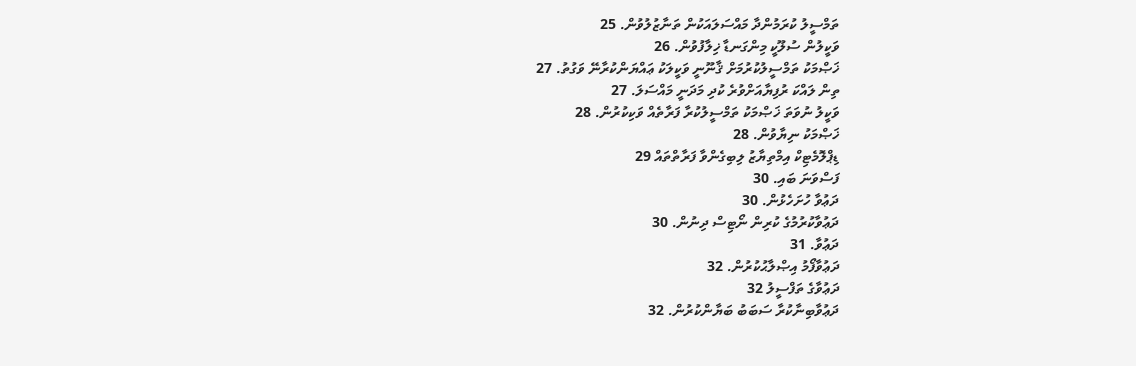ތަމްސީލު ކުރަމުންދާ މައްސަލައަކުން ތަނާޒުލުވުން. 25
ވަކީލުން ސުލޫކީ މިންގަނޑާ ޚިލާފުވުން. 26
ޚަޞްމަކު ތަމްސީލުކުރުމަށް ޤާނޫނީ ވަކީލަކު ޢައްޔަންކުރާނޭ ވަގުތު. 27
ތިން ލައްކަ ރުފިޔާއަށްވުރެ ކުދި މަދަނީ މައްސަލަ. 27
ވަކީލު ނުވަތަ ޚަޞްމަކު ތަމްސީލުކުރާ ފަރާތެއް ވަކިކުރުން. 28
ޚަޞްމަކު ނިޔާވުން. 28
ޑިޕްލޮމެޓިކް އިމްތިޔާޒު ލިބިގެންވާ ފަރާތްތައް 29
ފަސްވަނަ ބައި. 30
ދަޢުވާ ހުށަހެޅުން. 30
ދަޢުވާކުރުމުގެ ކުރިން ނޯޓިސް ދިނުން. 30
ދަޢުވާ. 31
ދަޢުވާފޯމު އިޞްލާޙުކުރުން. 32
ދަޢުވާގެ ތަފްސީލު 32
ދަޢުވާބިނާކުރާ ސަބަބު ބަޔާންކުރުން. 32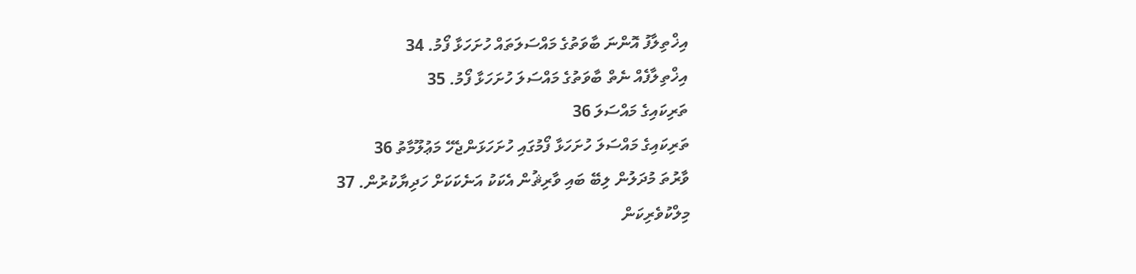އިޚްތިލާފު އޮންނަ ބާވަތުގެ މައްސަލަތައް ހުށަހަޅާ ފޯމު. 34
އިޚްތިލާފެއް ނެތް ބާވަތުގެ މައްސަލަ ހުށަހަޅާ ފޯމު. 35
ތަރިކައިގެ މައްސަލަ 36
ތަރިކައިގެ މައްސަލަ ހުށަހަޅާ ފޯމުގައި ހުށަހަޅަންޖެހޭ މަޢުލޫމާތު 36
ވާރުތަ މުދަލުން ލިބޭ ބައި ވާރިޘުން އެކަކު އަނެކަކަށް ހަދިޔާކުރުން. 37
މިލްކުވެރިކަން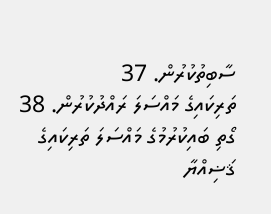ސާބިތުކުރުން. 37
ތަރިކައިގެ މައްސަލަ ރައްދުކުރުން. 38
ގޯތި ބައިކުރުމުގެ މައްސަލަ ތަރިކައިގެ ޤަޟިއްޔާ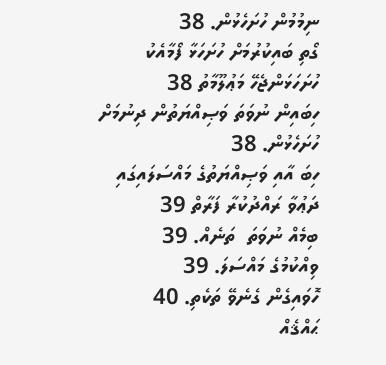ނިމުމުން ހުށަހެޅުން. 38
ގޯތި ބައިކުރުމަށް ހުށަހަޅާ ފޯމާއެކު ހުށަހަޅަންޖެހޭ މަޢުލޫމާތު 38
ހިބައިން ނުވަތަ ވަޞިއްޔަތުން ދިނުމަށް ހުށަހެޅުން. 38
ހިބަ އާއި ވަޞިއްޔަތުގެ މައްސަލައިގައި ދަޢުވާ ރައްދުކުރާ ފަރާތް 39
ބިމެއް ނުވަތަ  ތަނެއް. 39
ވިއްކުމުގެ މައްސަލަ. 39
ހޮވައިގެން ގެނެވޭ ތަކެތި. 40
ޙައްޤެއް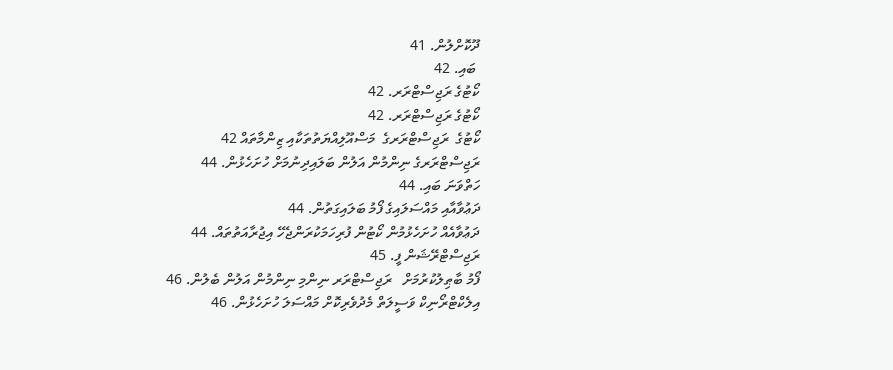ދޫކޮށްލުން. 41
 ބައި. 42
ކޯޓުގެ ރަޖިސްޓްރަރ. 42
ކޯޓުގެ ރަޖިސްޓްރަރ. 42
ކޯޓުގެ  ރަޖިސްޓްރަރގެ  މަސްއޫލިއްޔަތުތަކާއި ޒިންމާތައް 42
ރަޖިސްޓްރަރގެ ނިންމުން އަލުން ބަލައިދިނުމަށް ހުށަހެޅުން. 44
ހަތްވަނަ ބައި. 44
ދަޢުވާއާއި މައްސަލައިގެ ފޯމު ބަލައިގަތުން. 44
ދަޢުވާއެއް ހުށަހެޅުމުން ކޯޓުން ފުރިހަމަކުރަންޖެހޭ އިޖުރާއަތުތައް. 44
ރަޖިސްޓްރޭޝަން ފީ. 45
ފޯމު ބާޠިލުކުރުމަށް   ރަޖިސްޓްރަރ ނިންމި ނިންމުން އަލުން ބެލުން. 46
އިލެކްޓްރޯނިކް ވަސީލަތް މެދުވެރިކޮށް މައްސަލަ ހުށަހެޅުން. 46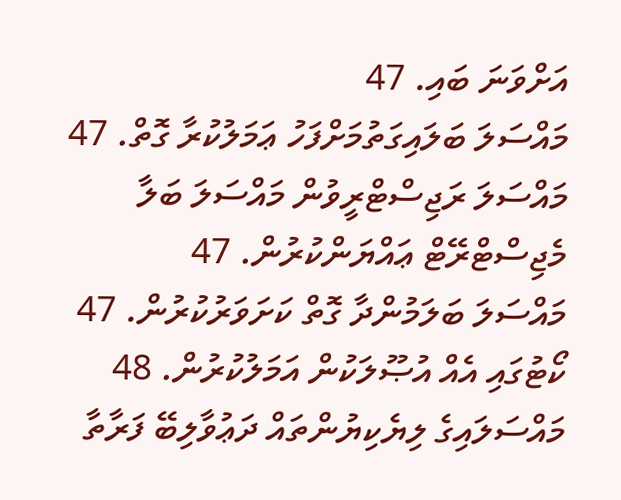އަށްވަނަ ބައި. 47
މައްސަލަ ބަލައިގަތުމަށްފަހު ޢަމަލުކުރާ ގޮތް. 47
މައްސަލަ ރަޖިސްޓްރީވުން މައްސަލަ ބަލާ މެޖިސްޓްރޭޓް ޢައްޔަންކުރުން. 47
މައްސަލަ ބަލަމުންދާ ގޮތް ކަށަވަރުކުރުން. 47
ކޯޓުގައި އެއް އުޞޫލަކުން އަމަލުކުރުން. 48
މައްސަލައިގެ ލިޔެކިޔުންތައް ދަޢުވާލިބޭ ފަރާތާ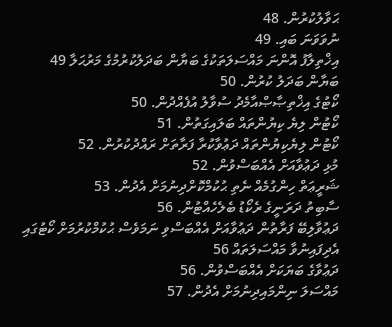ޙަވާލުކުރުން. 48
ނުވަވަނަ ބައި. 49
އިޚްތިލާފު އޮންނަ މައްސަލަތަކުގެ ބަޔާން ބަދަލުކުރުމުގެ މަރުޙަލާ 49
ބަޔާން ބަދަލު ކުރުން. 50
ކޯޓުގެ އިޚްތިޞާޞްއާމެދު ސުވާލު އުފެއްދުން. 50
ކޯޓުން ލިޔެ ކިޔުންތައް ބަލައިގަތުން. 51
ކޯޓުން ލިޔެކިޔުންތައް ދަޢުވާކުރާ ފަރާތަށް ރައްދުކުރުން. 52
މުޅި ދަޢުވާއަށް އެއްބަސްވުން. 52
ޝަރީޢަތް ހިންގުމެއް ނެތި ޙުކުމްކޮށްދިނުމަށް އެދުން. 53
ސާބިތު ދަރަނީގެ ރެކޯޑު ބެލެހެއްޓުން. 56
ދަޢުވާލިބޭ ފަރާތުން ދަޢުވާއަށް އެއްބަސްވި ނަމަވެސް ޙުކުމްކުރުމަށް ކޯޓުގައި އެދިފައިނުވާ މައްސަލަތައް 56
ދަޢުވާގެ ބަޔަކަށް އެއްބަސްވުން. 56
މައްސަލަ ނިންމައިދިނުމަށް އެދުން. 57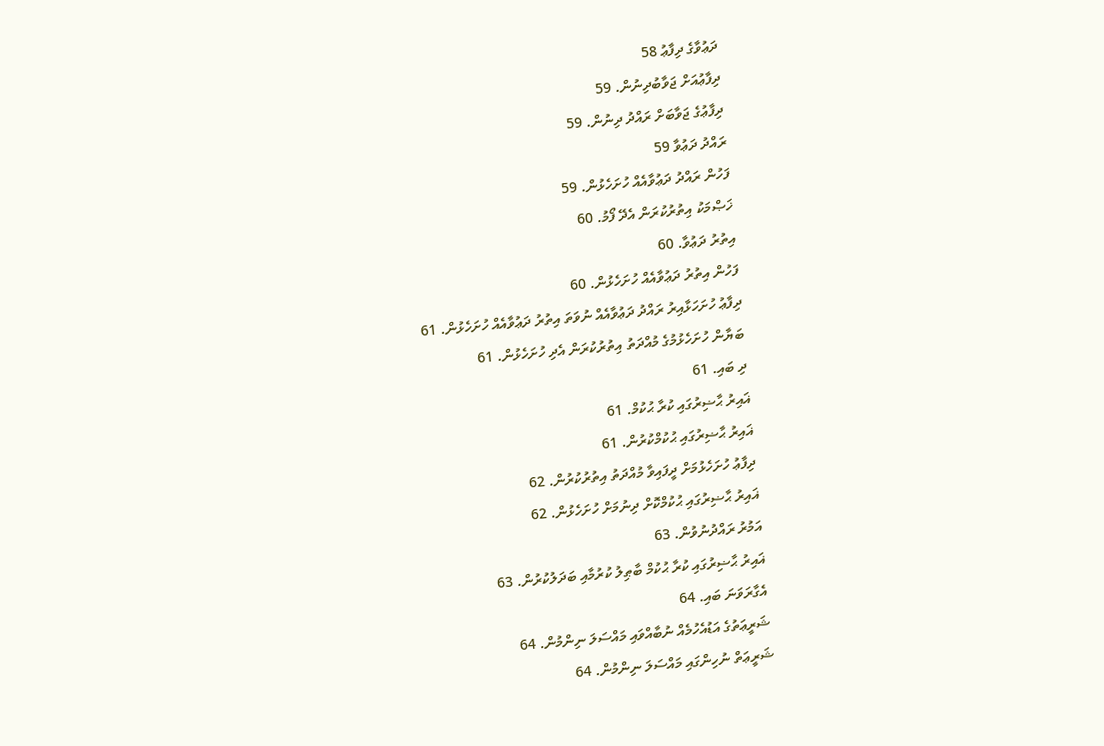ދަޢުވާގެ ދިފާޢު 58
ދިފާޢުއަށް ޖަވާބުދިނުން. 59
ދިފާޢުގެ ޖަވާބަށް ރައްދު ދިނުން. 59
ރައްދު ދަޢުވާ 59
ފަހުން ރައްދު ދަޢުވާއެއް ހުށަހެޅުން. 59
ޚަޞްމަކު އިތުރުކުރަން އެދޭ ފޯމު. 60
އިތުރު ދަޢުވާ. 60
ފަހުން އިތުރު ދަޢުވާއެއް ހުށަހެޅުން. 60
ދިފާޢު ހުށަހަޅާއިރު ރައްދު ދަޢުވާއެއް ނުވަތަ އިތުރު ދަޢުވާއެއް ހުށަހެޅުން. 61
ބަޔާން ހުށަހެޅުމުގެ މުއްދަތު އިތުރުކުރަން އެދި ހުށަހެޅުން. 61
ދި ބައި. 61
ޣައިރު ޙާޟިރުގައި ކުރާ ޙުކުމް. 61
ޣައިރު ޙާޟިރުގައި ޙުކުމްކުރުން. 61
ދިފާޢު ހުށަހެޅުމަށް ދީފައިވާ މުއްދަތު އިތުރުކުރުން. 62
ޣައިރު ޙާޟިރުގައި ޙުކުމްކޮށް ދިނުމަށް ހުށަހެޅުން. 62
އަމުރު ރައްދުނުވުން. 63
ޣައިރު ޙާޟިރުގައި ކުރާ ޙުކުމް ބާޠިލު ކުރުމާއި ބަދަލުކުރުން. 63
އެގާރަވަނަ ބައި. 64
ޝަރީޢަތުގެ އަޑުއެހުމެއް ނުބާއްވައި މައްސަލަ ނިންމުން. 64
ޝަރީޢަތް ނުހިންގައި މައްސަލަ ނިންމުން. 64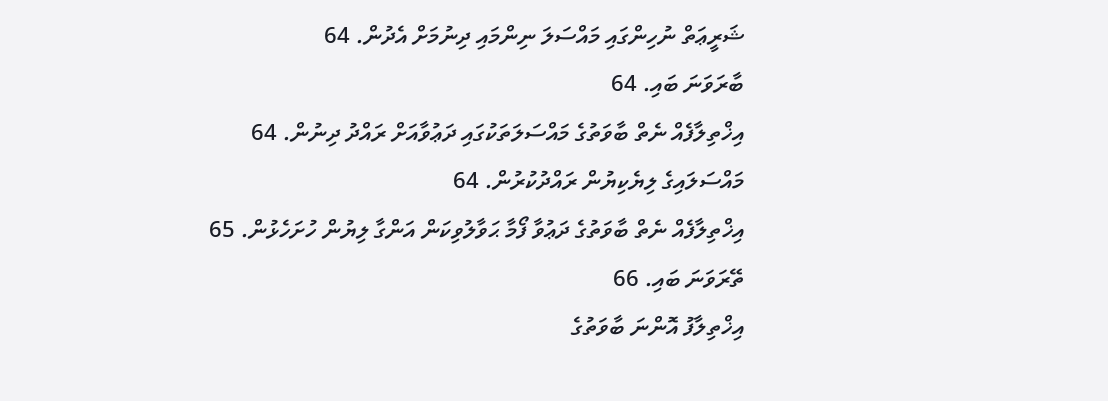ޝަރީޢަތް ނުހިންގައި މައްސަލަ ނިންމައި ދިނުމަށް އެދުން. 64
ބާރަވަނަ ބައި. 64
އިޚްތިލާފެއް ނެތް ބާވަތުގެ މައްސަލަތަކުގައި ދަޢުވާއަށް ރައްދު ދިނުން. 64
މައްސަލައިގެ ލިޔެކިޔުން ރައްދުކުރުން. 64
އިޚްތިލާފެއް ނެތް ބާވަތުގެ ދަޢުވާ ފޯމާ ޙަވާލުވިކަން އަންގާ ލިޔުން ހުށަހެޅުން. 65
ތޭރަވަނަ ބައި. 66
އިޚްތިލާފު އޮންނަ ބާވަތުގެ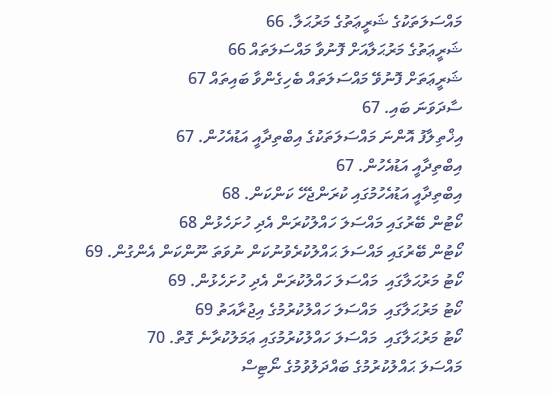މައްސަލަތަކުގެ ޝަރީޢަތުގެ މަރުޙަލާ. 66
ޝަރީޢަތުގެ މަރުޙަލާއަށް ފޮނުވާ މައްސަލަތައް 66
ޝަރީޢަތަށް ފޮނުވޭ މައްސަލަތައް ބެހިގެންވާ ބައިތައް 67
ސާދަވަނަ ބައި. 67
އިޚްތިލާފު އޮންނަ މައްސަލަތަކުގެ އިބްތިދާއީ އަޑުއެހުން. 67
އިބްތިދާއީ އަޑުއެހުން. 67
އިބްތިދާއީ އަޑުއެހުމުގައި ކުރަންޖެހޭ ކަންކަން. 68
ކޯޓުން ބޭރުގައި މައްސަލަ ހައްލުކުރަން އެދި ހުށަހެޅުން 68
ކޯޓުން ބޭރުގައި މައްސަލަ ޙައްލުކުރެވުނުކަން ނުވަތަ ނޫންކަން އެންގުން. 69
ކޯޓު މަރުޙަލާގައި  މައްސަލަ ހައްލުކުރަން އެދި ހުށަހެޅުން. 69
ކޯޓު މަރުޙަލާގައި  މައްސަލަ ހައްލުކުރުމުގެ އިޖުރާއަތު 69
ކޯޓު މަރުޙަލާގައި  މައްސަލަ ހައްލުކުރުމުގައި ޢަމަލުކުރާނެ ގޮތް. 70
މައްސަލަ ޙައްލުކުރުމުގެ ބައްދަލުވުމުގެ ނޯޓިސް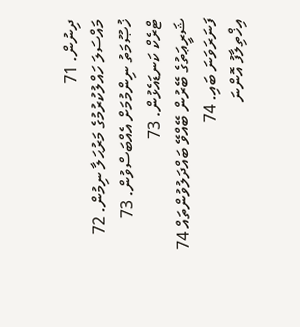ދިނުން. 71
މައްސަލަ ހައްލުކުރުމުގެ މަރުޙަލާ ނިމުން. 72
ޚުޞޫމަތު ނިންމުމަށް އެއްބަސްވުން. 73
ޓްރެކް ކަނޑައެޅުން. 73
ޝަރީޢަތުގެ ބޭރުން ބޭއްވޭ ބައްދަލުވުންތައް 74
ފަނަރަވަނަ ބައި. 74
އިޚްތިލާފު އޮންނަ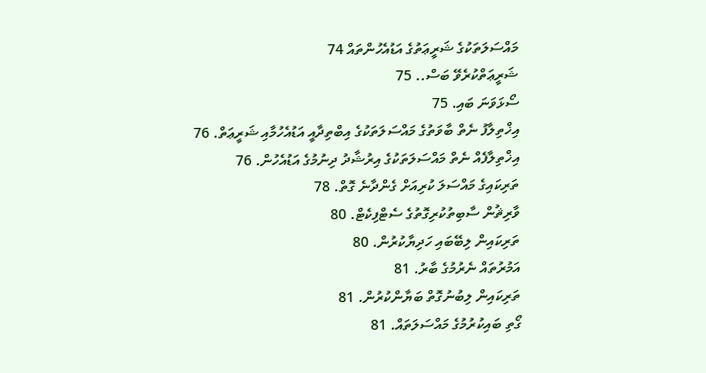މައްސަލަތަކުގެ ޝަރީޢަތުގެ އަޑުއެހުންތައް 74
ޝަރީޢަތްކުރެވޭ ބަސް.. 75
ސޯޅަވަނަ ބައި. 75
އިޚްތިލާފު ނެތް ބާވަތުގެ މައްސަލަތަކުގެ އިބްތިދާއީ އަޑުއެހުމާއި ޝަރީޢަތް. 76
އިޚްތިލާފެއް ނެތް މައްސަލަތަކުގެ އިރުޝާދު ދިނުމުގެ އަޑުއެހުން. 76
ތަރިކައިގެ މައްސަލަ ކުރިއަށް ގެންދާނެ ގޮތް. 78
ވާރިޘުން ސާބިތުކުރިގޮތުގެ ސެޓްފިކެޓް. 80
ތަރިކައިން ލިބޭބައި ހަދިޔާކުރުން. 80
އަމުރުތައް ނެރުމުގެ ބާރު. 81
ތަރިކައިން ލިބުނުގޮތް ބަޔާންކުރުން. 81
ގޯތި ބައިކުރުމުގެ މައްސަލަތައް. 81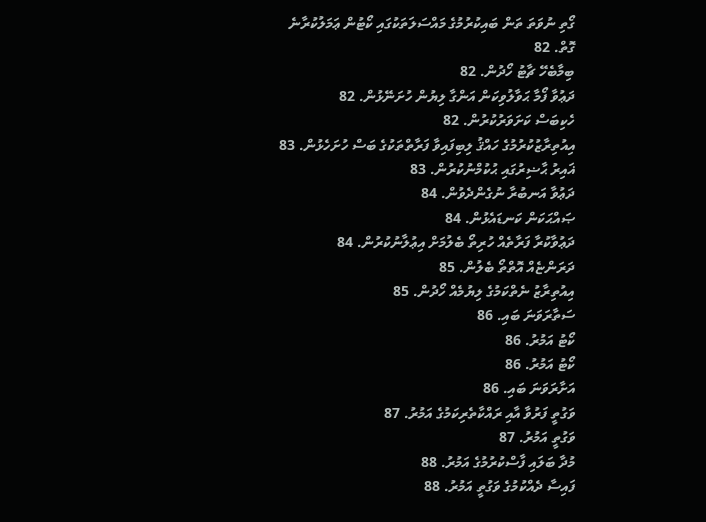ގޯތި ނުވަތަ ތަން ބައިކުރުމުގެ މައްސަލަތަކުގައި ކޯޓުން ޢަމަލުކުރާނެ ގޮތް. 82
ބިމާބެހޭ ޗާޓު ހޯދުން. 82
ދަޢުވާ ފޯމާ ޙަވާލުވިކަން އަންގާ ލިޔުން ހުށަނޭޅުން. 82
ހެކިބަސް ކަށަވަރުކުރުން. 82
އިއުތިރާޒުކުރުމުގެ ހައްޤު ލިބިފައިވާ ފަރާތްތަކުގެ ބަސް ހުށަހެޅުން. 83
ޣައިރު ޙާޟިރުގައި ޙުކުމްނުކުރުން. 83
ދަޢުވާ އަނބުރާ ނުގެންދެވުން. 84
ޞައްޙަކަން ކަނޑައެޅުން. 84
ދަޢުވާކުރާ ފަރާތެއް ހުރިތޯ ބެލުމަށް އިޢުލާނުކުރުން. 84
ދަރަންޏެއް އޮތްތޯ ބެލުން. 85
އިއުތިރާޒު ނެތްކަމުގެ ލިޔުމެއް ހޯދުން. 85
ސަތާރަވަނަ ބައި. 86
ކޯޓު އަމުރު. 86
ކޯޓު އަމުރު. 86
އަށާރަވަނަ ބައި. 86
ވަގުތީ ފަރުވާ އާއި ރައްކާތެރިކަމުގެ އަމުރު. 87
ވަގުތީ އަމުރު. 87
މުދާ ބަލައި ފާސްކުރުމުގެ އަމުރު. 88
ފައިސާ ދެއްކުމުގެ ވަގުތީ އަމުރު. 88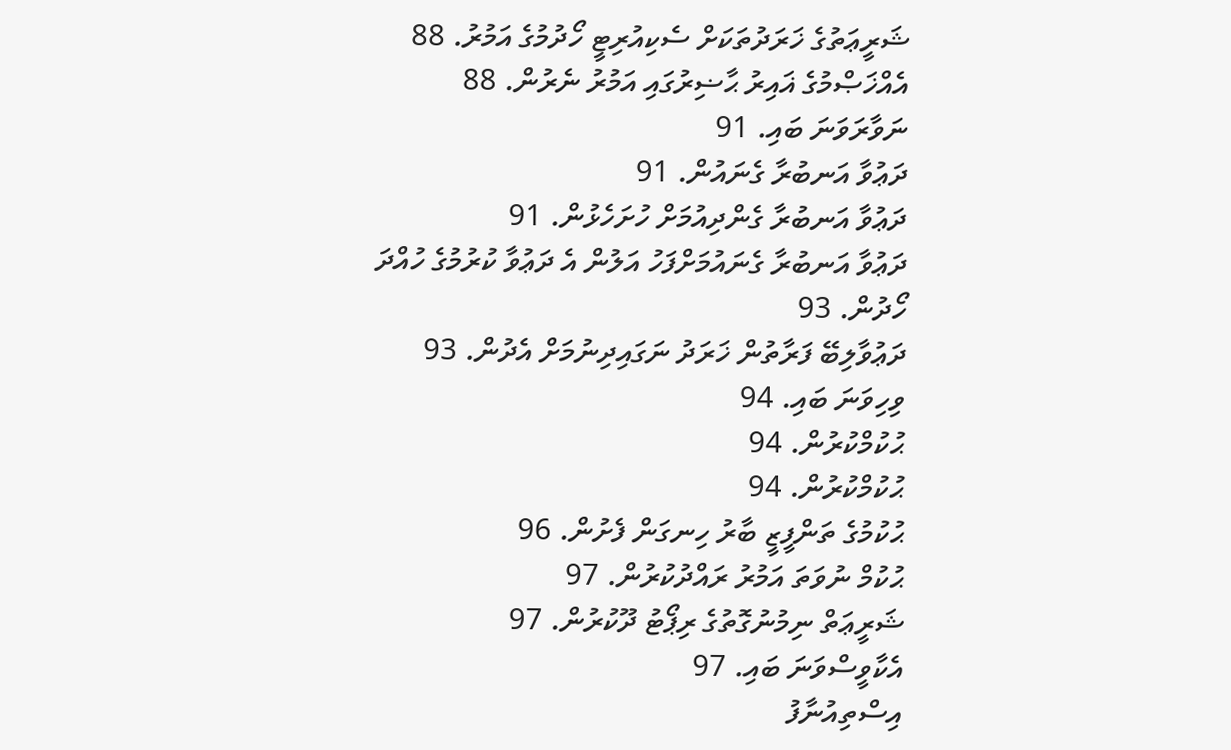ޝަރީޢަތުގެ ޚަރަދުތަކަށް ސެކިއުރިޓީ ހޯދުމުގެ އަމުރު. 88
އެއްޚަޞްމުގެ ޣައިރު ޙާޟިރުގައި އަމުރު ނެރުން. 88
ނަވާރަވަނަ ބައި. 91
ދަޢުވާ އަނބުރާ ގެނައުން. 91
ދަޢުވާ އަނބުރާ ގެންދިއުމަށް ހުށަހެޅުން. 91
ދަޢުވާ އަނބުރާ ގެނައުމަށްފަހު އަލުން އެ ދަޢުވާ ކުރުމުގެ ހުއްދަ ހޯދުން. 93
ދަޢުވާލިބޭ ފަރާތުން ޚަރަދު ނަގައިދިނުމަށް އެދުން. 93
ވިހިވަނަ ބައި. 94
ޙުކުމްކުރުން. 94
ޙުކުމްކުރުން. 94
ޙުކުމުގެ ތަންފީޒީ ބާރު ހިނގަން ފެށުން. 96
ޙުކުމް ނުވަތަ އަމުރު ރައްދުކުރުން. 97
ޝަރީޢަތް ނިމުނުގޮތުގެ ރިޕޯޓު ދޫކުރުން. 97
އެކާވީސްވަނަ ބައި. 97
އިސްތިއުނާފު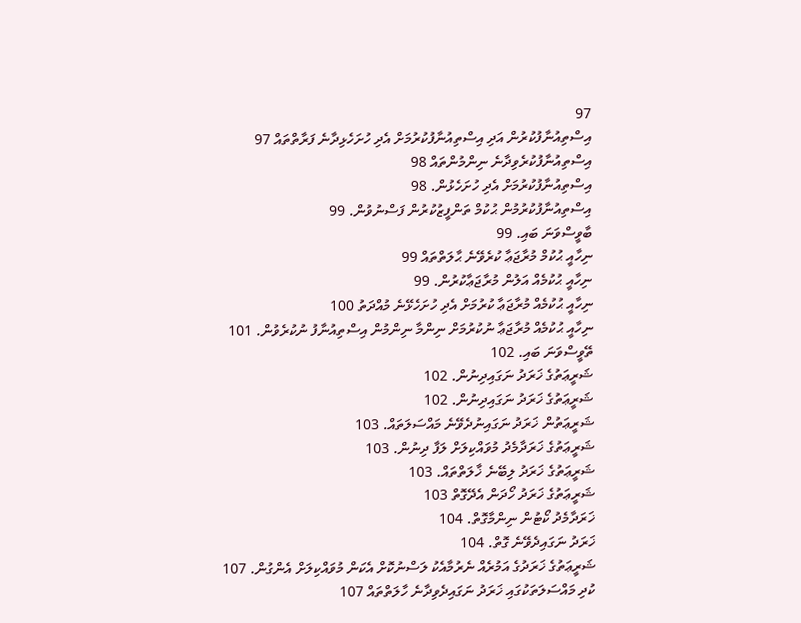97
އިސްތިއުނާފުކުރުން އަދި އިސްތިއުނާފުކުރުމަށް އެދި ހުށަހެޅިދާނެ ފަރާތްތައް 97
އިސްތިއުނާފުކުރެވިދާނެ ނިންމުންތައް 98
އިސްތިއުނާފުކުރުމަށް އެދި ހުށަހެޅުން. 98
އިސްތިއުނާފުކުރުމުން ޙުކުމް ތަންފީޒުކުރުން ފަސްނުވުން. 99
ބާވީސްވަނަ ބައި. 99
ނިހާއީ ޙުކުމް މުރާޖަޢާ ކުރެވޭނެ ޙާލަތްތައް 99
ނިހާއީ ޙުކުމެއް އަލުން މުރާޖަޢާކުރުން. 99
ނިހާއީ ޙުކުމެއް މުރާޖަޢާ ކުރުމަށް އެދި ހުށަހެޅޭނެ މުއްދަތު 100
ނިހާއީ ޙުކުމެއް މުރާޖަޢާ ނުކުރުމަށް ނިންމާ ނިންމުން އިސްތިއުނާފު ނުކުރެވުން. 101
ތޭވީސްވަނަ ބައި. 102
ޝަރީޢަތުގެ ޚަރަދު ނަގައިދިނުން. 102
ޝަރީޢަތުގެ ޚަރަދު ނަގައިދިނުން. 102
ޝަރީޢަތުން ޚަރަދު ނަގައިނުދެވޭނެ މައްސަލަތައް. 103
ޝަރީޢަތުގެ ޚަރަދާމެދު މުވައްކިލަށް ލަފާ ދިނުން. 103
ޝަރީޢަތުގެ ޚަރަދު ލިބޭނެ ޚާލަތްތައް. 103
ޝަރީޢަތުގެ ޚަރަދު ހޯދަން އެދޭގޮތް 103
ޚަރަދާމެދު ކޯޓުން ނިންމާގޮތް. 104
ޚަރަދު ނަގައިދެވޭނެ ގޮތް. 104
ޝަރީޢަތުގެ ޚަރަދުގެ އަމުރެއް ނެރުމާއެކު ލަސްނުކޮށް އެކަން މުވައްކިލަށް އެންގުން. 107
ކުދި މައްސަލަތަކުގައި ޚަރަދު ނަގައިދެވިދާނެ ހާލަތްތައް 107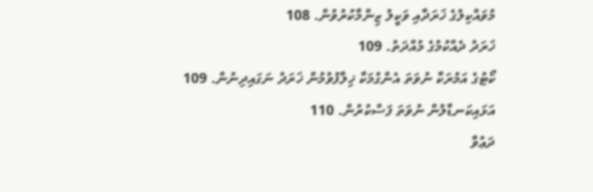މުވައްކިލުގެ ޚަރަދާއި ވަކީލު ޒިންމާކުރުވުން. 108
ޚަރަދު ދެއްކުމުގެ މުއްދަތު. 109
ކޯޓުގެ އަމުރަކާ ނުވަތަ އެންގުމަކާ ޚިލާފުވުމުން ޚަރަދު ނަގައިދިނުން. 109
އަޅައިކަނޑާލުން ނުވަތަ ފަސްކުރުން. 110
ދަޢުވާ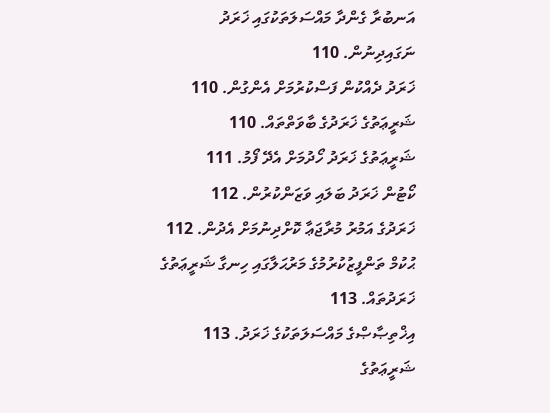އަނބުރާ ގެންދާ މައްސަލަތަކުގައި ޚަރަދު ނަގައިދިނުން. 110
ޚަރަދު ދެއްކުން ފަސްކުރުމަށް އެންގުން. 110
ޝަރީޢަތުގެ ޚަރަދުގެ ބާވަތްތައް. 110
ޝަރީޢަތުގެ ޚަރަދު ހޯދުމަށް އެދޭ ފޯމު. 111
ކޯޓުން ޚަރަދު ބަލައި ވަޒަންކުރުން. 112
ޚަރަދުގެ އަމުރު މުރާޖަޢާ ކޮށްދިނުމަށް އެދުން. 112
ޙުކުމް ތަންފީޒުކުރުމުގެ މަރުޙަލާގައި ހިނގާ ޝަރީޢަތުގެ ޚަރަދުތައް. 113
އިޚްތިޞާޞްގެ މައްސަލަތަކުގެ ޚަރަދު. 113
ޝަރީޢަތުގެ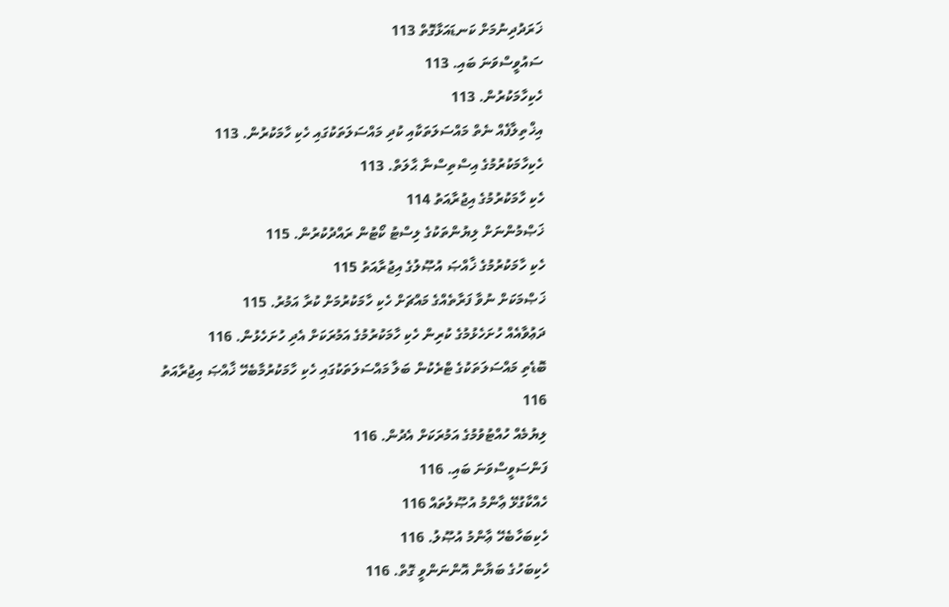ޚަރަދުދިނުމަށް ކަނޑައަޅާގޮތް 113
ސައުވީސްވަނަ ބައި. 113
ހެކިހާމަކުރުން. 113
އިޚްތިލާފެއް ނެތް މައްސަލަތަކާއި ކުދި މައްސަލަތަކުގައި ހެކި ހާމަކުރުން. 113
ހެކިހާމަކުރުމުގެ އިސްތިސްނާ ޙާލަތް. 113
ހެކި ހާމަކުރުމުގެ އިޖުރާއަތު 114
ޚަޞްމުންނަށް ލިޔުންތަކުގެ ލިސްޓު ކޯޓުން ރައްދުކުރުން. 115
ހެކި ހާމަކުރުމުގެ ޚާއްޞަ އުޞޫލުގެ އިޖުރާއަތު 115
ޚަޞްމަކަށް ނުވާ ފަރާތެއްގެ މައްޗަށް ހެކި ހާމަކުރުމަށް ކުރާ އަމުރު. 115
ދަޢުވާއެއް ހުށަހެޅުމުގެ ކުރިން ހެކި ހާމަކުރުމުގެ އަމުރަކަށް އެދި ހުށަހެޅުން. 116
ބޮޑެތި މައްސަލަތަކުގެ ޓްރެކުން ބަލާ މައްސަލަތަކުގައި ހެކި ހާމަކުރުމާބެހޭ ޚާއްޞަ އިޖުރާއަތު 116
ލިޔުމެއް ހުއްޓުވުމުގެ އަމުރަކަށް އެދުން. 116
ފަންސަވީސްވަނަ ބައި. 116
ހެއްކާގުޅޭ ޢާންމު އުޞޫލުތައް 116
ހެކިބަހާބެހޭ ޢާންމު އުޞޫލު. 116
ހެކިބަހުގެ ބަޔާން އޮންނަންވީ ގޮތް. 116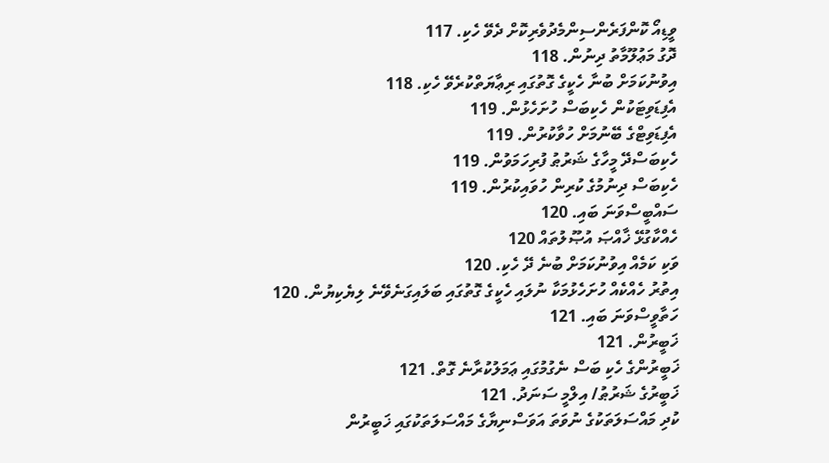ވީޑިއޯ ކޮންފަރެންސިންމެދުވެރިކޮށް ދެވޭ ހެކި. 117
ދޮގު މަޢުލޫމާތު ދިނުން. 118
އިވުނުކަމަށް ބުނާ ހެކީގެ ގޮތުގައި ރިޢާޔަތްކުރެވޭ ހެކި. 118
އެފިޑަވިޓަކުން ހެކިބަސް ހުށަހެޅުން. 119
އެފިޑަވިޓްގެ ބޭނުމަށް ހުވާކުރުން. 119
ހެކިބަސްދޭ މީހާގެ ޝަރުޠު ފުރިހަމަވުން. 119
ހެކިބަސް ދިނުމުގެ ކުރިން ހުވައިކުރުން. 119
ސައްބީސްވަނަ ބައި. 120
ހެއްކާގުޅޭ ޚާއްޞަ އުޞޫލުތައް 120
ވަކި ކަމެއް އިވުނުކަމަށް ބުނެ ދޭ ހެކި. 120
އިތުރު ހެއްކެއް ހުށަހެޅުމަކާ ނުލައި ހެކީގެ ގޮތުގައި ބަލައިގަނެވޭނެ ލިޔެކިޔުން. 120
ހަތާވީސްވަނަ ބައި. 121
ޚަބީރުން. 121
ޚަބީރުންގެ ހެކި ބަސް ނެގުމުގައި ޢަމަލުކުރާނެ ގޮތް. 121
ޚަބީރުގެ ޝަރުޠު/ އިލްމީ ސަނަދު. 121
ކުދި މައްސަލަތަކުގެ ނުވަތަ އަވަސްނިޔާގެ މައްސަލަތަކުގައި ޚަބީރުން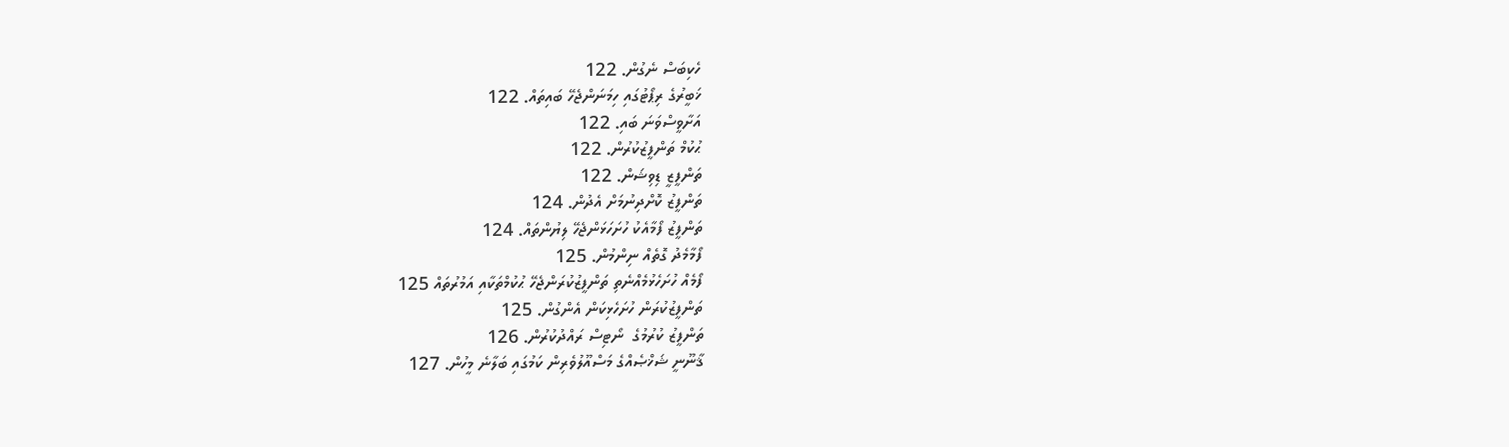ހެކިބަސް ނެގުން. 122
ޚަބީރުގެ ރިޕޯޓުގައި ހިމަނަންޖެހޭ ބައިތައް. 122
އަށާވީސްވަނަ ބައި. 122
ޙުކުމް ތަންފީޒުކުރުން. 122
ތަންފީޒީ ޑިވިޝަން. 122
ތަންފީޒު ކޮށްދިނުމަށް އެދުން. 124
ތަންފީޒު ފޯމާއެކު ހުށަހަޅަންޖެހޭ ލިޔުންތައް. 124
ފޯމާމެދު ގޮތެއް ނިންމުން. 125
ފޯމެއް ހުށަހެޅުމެއްނެތި ތަންފީޒުކުރަންޖެހޭ ޙުކުމްތަކާއި އަމުރުތައް 125
ތަންފީޒުކުރަން ހުށަހެޅިކަން އެންގުން. 125
ތަންފީޒު ކުރުމުގެ  ނޯޓިސް ރައްދުކުރުން. 126
ޤާނޫނީ ޝަޚްޞެއްގެ މަސްއޫލުވެރިން ކަމުގައި ބަލާނެ މީހުން. 127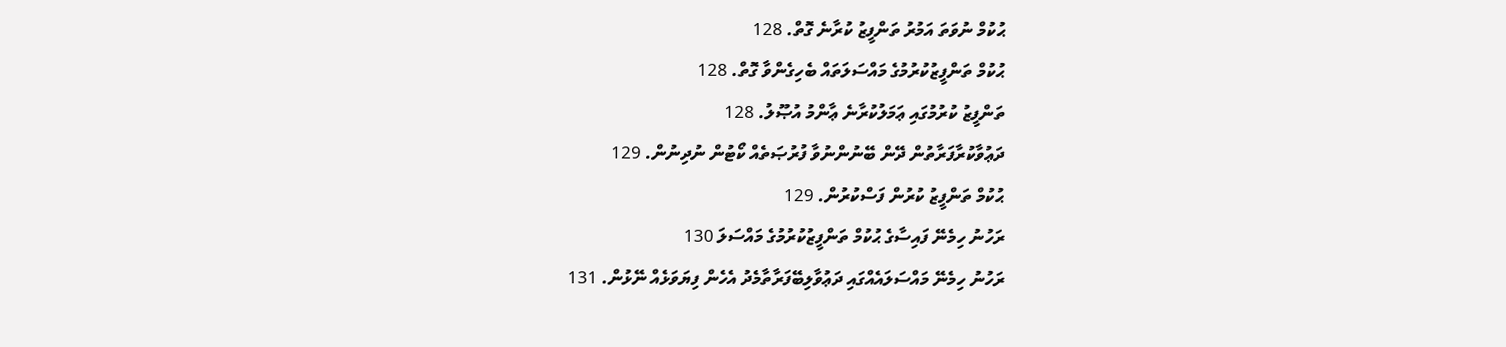ޙުކުމް ނުވަތަ އަމުރު ތަންފީޒު ކުރާނެ ގޮތް. 128
ޙުކުމް ތަންފީޒުކުރުމުގެ މައްސަލަތައް ބެހިގެންވާ ގޮތް. 128
ތަންފީޒު ކުރުމުގައި ޢަމަލުކުރާނެ ޢާންމު އުޞޫލު. 128
ދަޢުވާކުރާފަރާތުން ދޭން ބޭނުންނުވާ ފުރުޞަތެއް ކޯޓުން ނުދިނުން. 129
ޙުކުމް ތަންފީޒު ކުރުން ފަސްކުރުން. 129
ރަހުނު ހިމެނޭ ފައިސާގެ ޙުކުމް ތަންފީޒުކުރުމުގެ މައްސަލަ 130
ރަހުނު ހިމެނޭ މައްސަލައެއްގައި ދަޢުވާލިބޭފަރާތާމެދު އެހެން ފިޔަވަޅެއް ނޭޅުން. 131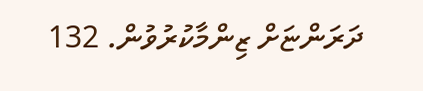ދަރަންޏަށް ޒިންމާކުރުވުން. 132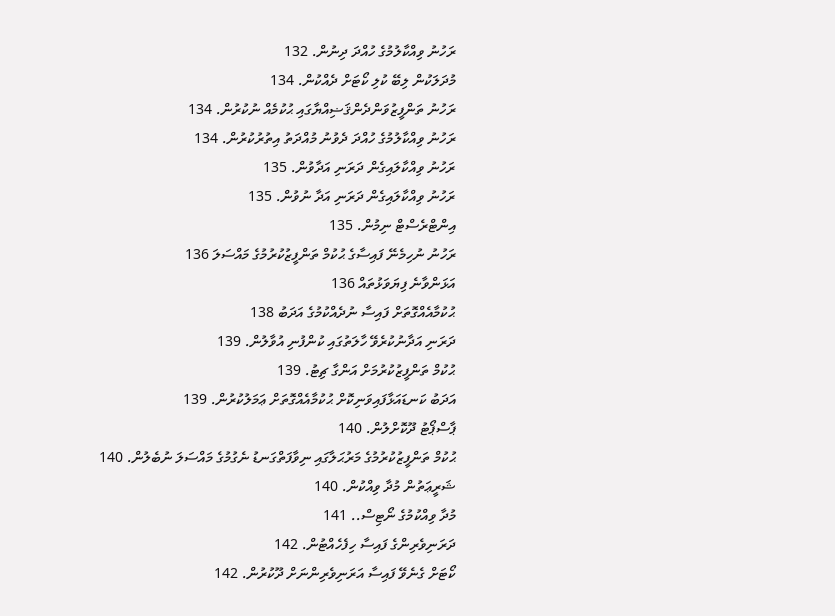ރަހުނު ވިއްކާލުމުގެ ހުއްދަ ދިނުން. 132
މުދަލަކުން ލިބޭ ކުލި ކޯޓަށް ދެއްކުން. 134
ރަހުނު ތަންފީޒުވަންދެންޤަޟިއްޔާގައި ޙުކުމެއް ނުކުރުން. 134
ރަހުނު ވިއްކާލުމުގެ ހުއްދަ ދެވުނު މުއްދަތު އިތުރުކުރުން. 134
ރަހުނު ވިއްކާލައިގެން ދަރަނި އަދާވުން. 135
ރަހުނު ވިއްކާލައިގެން ދަރަނި އަދާ ނުވުން. 135
އިންޓްރެސްޓް ނިމުން. 135
ރަހުނު ނުހިމެނޭ ފައިސާގެ ޙުކުމް ތަންފީޒުކުރުމުގެ މައްސަލަ 136
އަޅަންވާނެ ފިޔަވަޅުތައް 136
ޙުކުމާއެއްގޮތަށް ފައިސާ ނުދެއްކުމުގެ އަދަބު 138
ދަރަނި އަދާނުކުރެވޭ ހާލަތުގައި ކުންފުނި އުވާލުން. 139
ޙުކުމް ތަންފީޒުކުރުމަށް އަންގާ ޗިޓު. 139
އަދަބު ކަނޑައަޅާފައިވަނިކޮށް ޙުކުމާއެއްގޮތަށް ޢަމަލުކުރުން. 139
ޕާސްޕޯޓު ދޫކޮށްލުން. 140
ޙުކުމް ތަންފީޒުކުރުމުގެ މަރުޙަލާގައި ނިވާފަތްގަނޑު ނެގުމުގެ މައްސަލަ ނުބެލުން. 140
ޝަރީޢަތުން މުދާ ވިއްކުން. 140
މުދާ ވިއްކުމުގެ ނޯޓިސް.. 141
ދަރަނިވެރިންގެ ފައިސާ ހިފެހެއްޓުން. 142
ކޯޓަށް ގެނެވޭ ފައިސާ އަރަނިވެރިންނަށް ދޫކުރުން. 142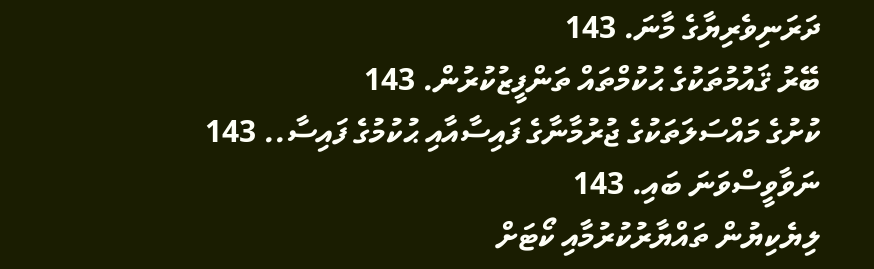ދަރަނިވެރިޔާގެ މާނަ. 143
ބޭރު ޤައުމުތަކުގެ ޙުކުމްތައް ތަންފީޒުކުރުން. 143
ކުށުގެ މައްސަލަތަކުގެ ޖުރުމާނާގެ ފައިސާއާއި ޙުކުމުގެ ފައިސާ.. 143
ނަވާވީސްވަނަ ބައި. 143
ލިޔެކިޔުން ތައްޔާރުކުރުމާއި ކޯޓަށް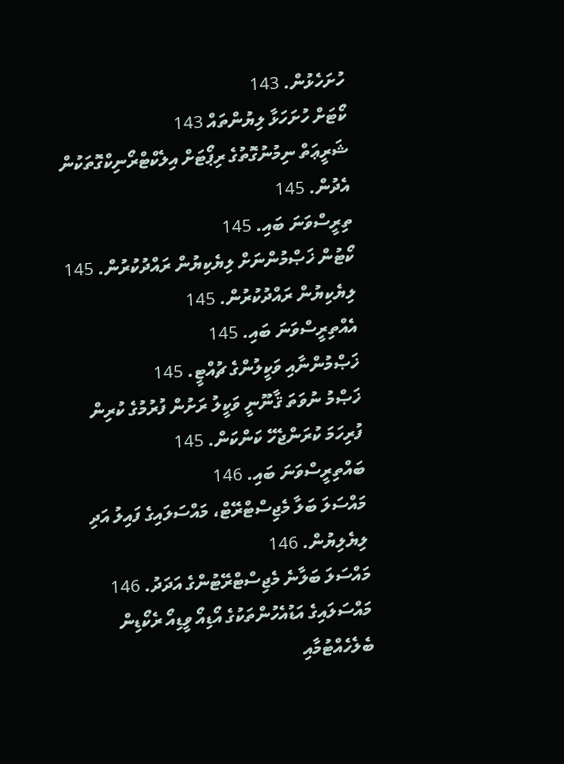ހުށަހެޅުން. 143
ކޯޓަށް ހުށަހަޅާ ލިޔުންތައް 143
ޝަރީޢަތް ނިމުނުގޮތުގެ ރިޕޯޓަށް އިލެކްޓްރޯނިކްގޮތަކުން އެދުން. 145
ތިރީސްވަނަ ބައި. 145
ކޯޓުން ޚަޞްމުންނަށް ލިޔެކިޔުން ރައްދުކުރުން. 145
ލިޔެކިޔުން ރައްދުކުރުން. 145
އެއްތިރީސްވަނަ ބައި. 145
ޚަޞްމުންނާއި ވަކީލުންގެ ޗުއްޓީ. 145
ޚަޞްމު ނުވަތަ ޤާނޫނީ ވަކީލު ރަށުން ފުރުމުގެ ކުރިން  ފުރިހަމަ ކުރަންޖެހޭ ކަންކަން. 145
ބައްތިރީސްވަނަ ބައި. 146
މައްސަލަ ބަލާ މެޖިސްޓްރޭޓް، މައްސަލައިގެ ފައިލު އަދި ލިޔެލިޔުން. 146
މައްސަލަ ބަލާނެ މެޖިސްޓްރޭޓުންގެ އަދަދު. 146
މައްސަލައިގެ އަޑުއެހުންތަކުގެ އޯޑިއޯ ވީޑިއޯ ރެކޯޑިން ބެލެހެއްޓުމާއި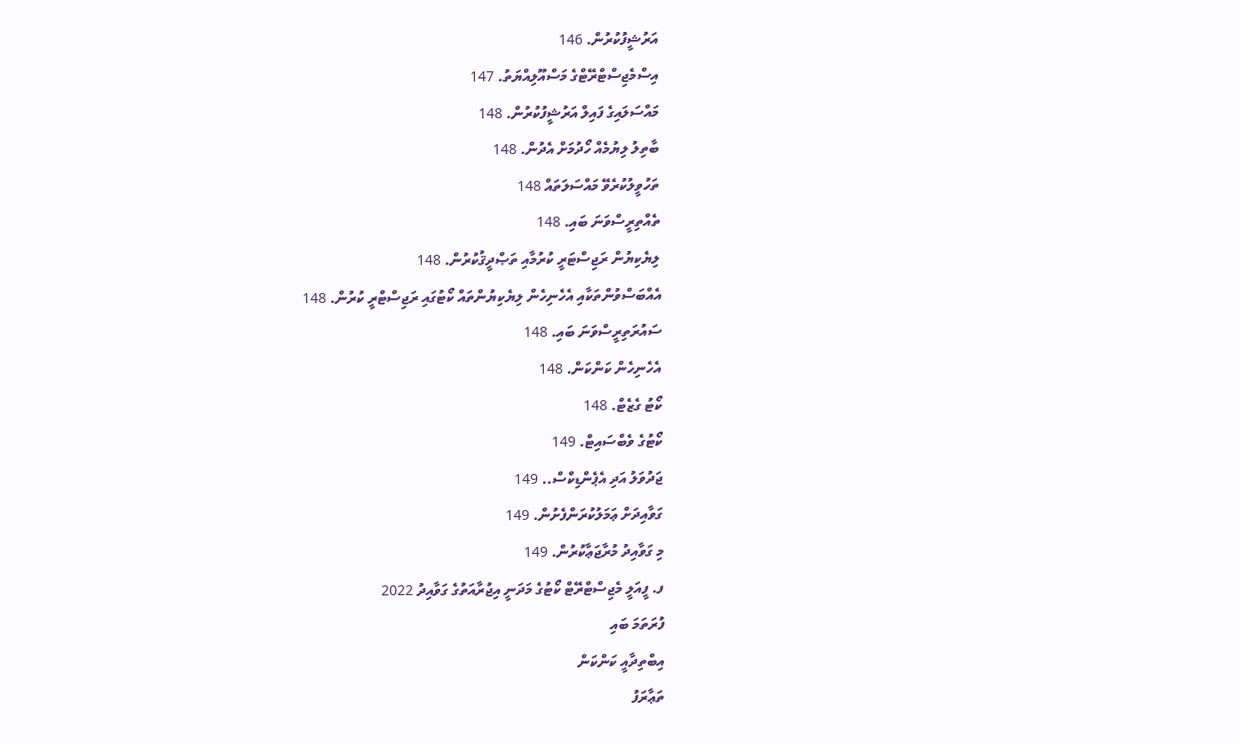އަރުޝީފުކުރުން. 146
އިސްމެޖިސްޓްރޭޓްގެ މަސްއޫލިއްޔަތު. 147
މައްސަލައިގެ ފައިލް އަރުޝީފުކުރުން. 148
ބާތިލު ލިޔުމެއް ހޯދުމަށް އެދުން. 148
ތަހުވީލުކުރެވޭ މައްސަލަތައް 148
ތެއްތިރީސްވަނަ ބައި. 148
ލިޔެކިޔުން ރަޖިސްޓަރީ ކުރުމާއި ތަޞްދީޤުކުރުން. 148
އެއްބަސްވުންތަކާއި އެހެނިހެން ލިޔެކިޔުންތައް ކޯޓުގައި ރަޖިސްޓްރީ ކުރުން. 148
ސައުރަތިރީސްވަނަ ބައި. 148
އެހެނިހެން ކަންކަން. 148
ކޯޓު ގެޒެޓް. 148
ކޯޓުގެ ވެބްސައިޓް. 149
ޖަދުވަލު އަދި އެޕެންޑިކްސް.. 149
ގަވާއިދަށް ޢަމަލުކުރަންފެށުން. 149
މި ގަވާއިދު މުރާޖަޢާކުރުން. 149
ފ. ފީއަލީ މެޖިސްޓްރޭޓް ކޯޓުގެ މަދަނީ އިޖުރާއަތުގެ ގަވާއިދު 2022
ފުރަތަމަ ބައި
އިބްތިދާއީ ކަންކަން
ތަޢާރަފު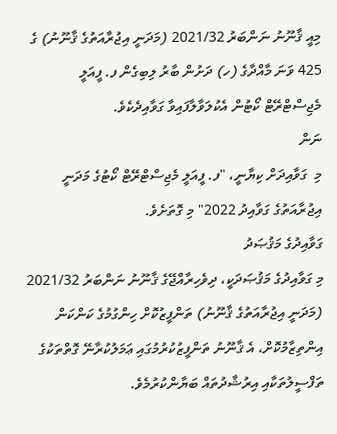މިއީ ޤާނޫނު ނަންބަރު 2021/32 (މަދަނީ އިޖުރާއަތުގެ ޤާނޫނު) ގެ 425 ވަނަ މާއްދާގެ (ހ) ދަށުން ބާރު ލިބިގެން ފ. ފީއަލީ މެޖިސްޓްރޭޓް ކޯޓުން އެކުލަވާލާފައިވާ ގަވާއިދެކެވެ.
ނަން
މި  ގަވާއިދަށް ކިޔާނީ، "ފ. ފީއަލީ މެޖިސްޓްރޭޓް ކޯޓުގެ މަދަނީ އިޖުރާއަތުގެ ގަވާއިދު 2022" މި ގޮތަށެވެ.
ގަވާއިދުގެ މަޤުޞަދު
މި ގަވާއިދުގެ މަޤުޞަދަކީ، ދިވެހިރާއްޖޭގެ ޤާނޫނު ނަންބަރު 2021/32
(މަދަނީ އިޖުރާއަތުގެ ޤާނޫނު) ތަންފީޒުކޮށް ހިންގުމުގެ ކަންކަން އިންތިޒާމުކޮށް، އެ ޤާނޫނު ތަންފީޒުކުރުމުގައި ޢަމަލުކުރާނޭ ގޮތްތަކުގެ ތަފްސީލުތަކާއި އިރުޝާދުތައް ބަޔާންކުރުމެވެ.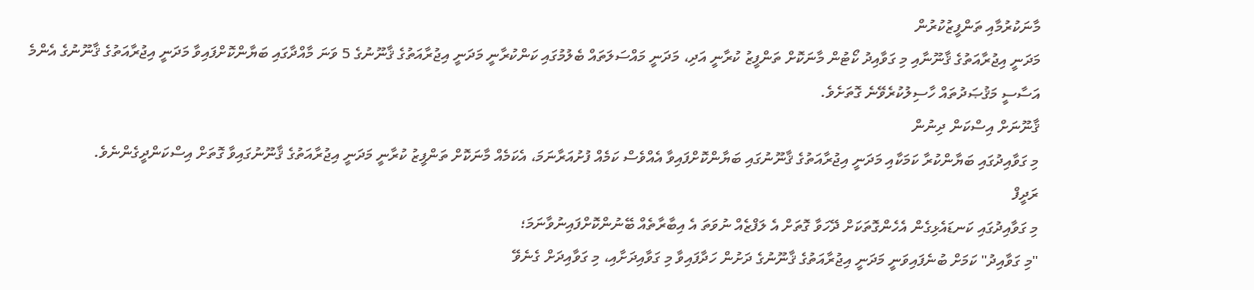މާނަކުރުމާއި ތަންފީޒުކުރުން
މަދަނީ އިޖުރާއަތުގެ ޤާނޫނާއި މި ގަވާއިދު ކޯޓުން މާނަކޮށް ތަންފީޒު ކުރާނީ އަދި، މަދަނީ މައްސަލަތައް ބެލުމުގައި ކަންކުރާނީ މަދަނީ އިޖުރާއަތުގެ ޤާނޫނުގެ 5 ވަނަ މާއްދާގައި ބަޔާންކޮށްފައިވާ މަދަނީ އިޖުރާއަތުގެ ޤާނޫނުގެ އެންމެ އަސާސީ މަޤުޞަދުތައް ހާސިލުކުރެވޭނެ ގޮތަށެވެ.
ޤާނޫނަށް އިސްކަން ދިނުން
މި ގަވާއިދުގައި ބަޔާންކުރާ ކަމަކާއި މަދަނީ އިޖުރާއަތުގެ ޤާނޫނުގައި ބަޔާންކޮށްފައިވާ އެއްވެސް ކަމެއް ފުށުއަރާނަމަ، އެކަމެއް މާނަކޮށް ތަންފީޒު ކުރާނީ މަދަނީ އިޖުރާއަތުގެ ޤާނޫނުގައިވާ ގޮތަށް އިސްކަންދީގެންނެވެ.
ރަދީފް
މި ގަވާއިދުގައި ކަނޑައެޅިގެން އެހެންގޮތަކަށް ދޭހަވާ ގޮތަށް އެ ލަފްޒެއް ނުވަތަ އެ އިބާރާތެއް ބޭނުންކޮށްފައިނުވާނަމަ؛
"މި ގަވާއިދު" ކަމަށް ބުނެފައިވަނީ މަދަނީ އިޖުރާއަތުގެ ޤާނޫނުގެ ދަށުން ހަދާފައިވާ މި ގަވާއިދަށާއި، މި ގަވާއިދަށް ގެނެވޭ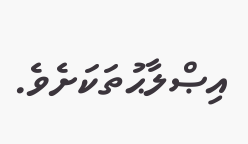އިޞްލާޙުތަކަށެވެ.